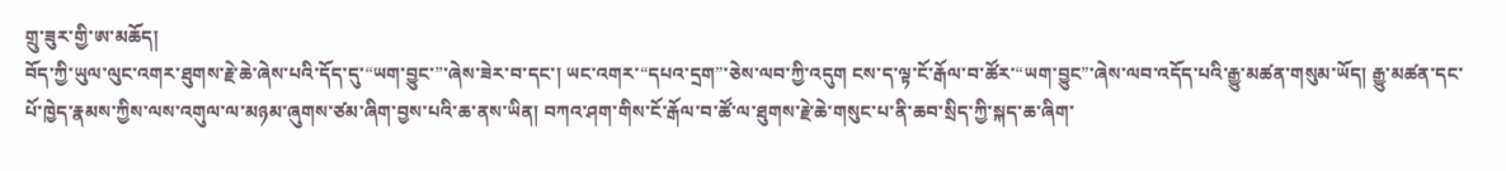གྲུ་ཟུར་གྱི་ཨ་མཆོད།
བོད་ཀྱི་ཡུལ་ལུང་འགར་ཐུགས་རྗེ་ཆེ་ཞེས་པའི་དོད་དུ་“ཡག་བྱུང་”་ཞེས་ཟེར་བ་དང་། ཡང་འགར་“དཔའ་དྲག”་ཅེས་ལབ་ཀྱི་འདུག ངས་ད་ལྟ་ངོ་རྒོལ་བ་ཚོར་“ཡག་བྱུང”་ཞེས་ལབ་འདོད་པའི་རྒྱུ་མཚན་གསུམ་ཡོད། རྒྱུ་མཚན་དང་པོ་ཁྱེད་རྣམས་ཀྱིས་ལས་འགུལ་ལ་མཉམ་ཞུགས་ཙམ་ཞིག་བྱས་པའི་ཆ་ནས་ཡིན། བཀའ་ཤག་གིས་ངོ་རྒོལ་བ་ཚོ་ལ་ཐུགས་རྗེ་ཆེ་གསུང་པ་ནི་ཆབ་སྲིད་ཀྱི་སྐད་ཆ་ཞིག་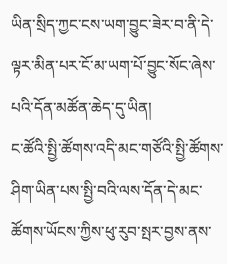ཡིན་སྲིད་ཀྱང་ངས་ཡག་བྱུང་ཟེར་བ་ནི་དེ་ལྟར་མིན་པར་ངོ་མ་ཡག་པོ་བྱུང་སོང་ཞེས་པའི་དོན་མཚོན་ཆེད་དུ་ཡིན།
ང་ཚོའི་སྤྱི་ཚོགས་འདི་མང་གཙོའི་སྤྱི་ཚོགས་ཤིག་ཡིན་པས་སྤྱི་བའི་ལས་དོན་དེ་མང་ཚོགས་ཡོངས་ཀྱིས་ཕུ་རུབ་སྤར་བྱས་ནས་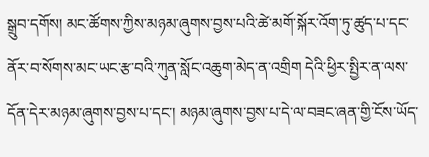སྒྲུབ་དགོས། མང་ཚོགས་ཀྱིས་མཉམ་ཞུགས་བྱས་པའི་ཚེ་མགོ་སྐོར་འོག་ཏུ་ཚུད་པ་དང་ནོར་བ་སོགས་མང་ཡང་རྩ་བའི་ཀུན་སློང་འཆུག་མེད་ན་འགྲིག དེའི་ཕྱིར་སྤྱིར་ན་ལས་དོན་དེར་མཉམ་ཞུགས་བྱས་པ་དང་། མཉམ་ཞུགས་བྱས་པ་དེ་ལ་བཟང་ཞན་གྱི་ངོས་ཡོད་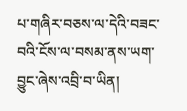པ་གཞིར་བཅས་ལ་དེའི་བཟང་བའི་ངོས་ལ་བསམ་ནས་ཡག་བྱུང་ཞེས་འབྲི་བ་ཡིན།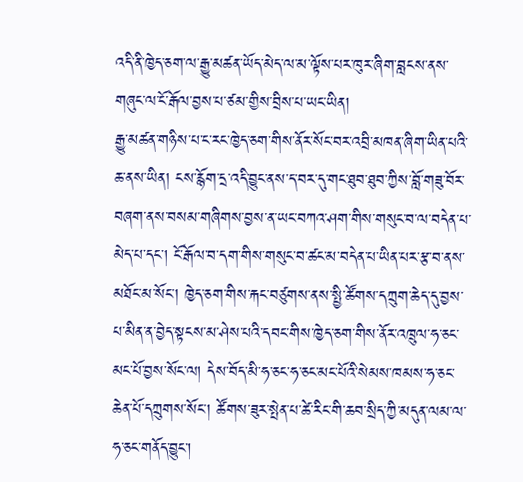འདི་ནི་ཁྱེད་ཅག་ལ་རྒྱུ་མཚན་ཡོད་མེད་ལ་མ་ལྟོས་པར་ཁུར་ཞིག་བླངས་ནས་གཞུང་ལ་ངོ་རྒོལ་བྱས་པ་ཙམ་གྱིས་བྲིས་པ་ཡང་ཡིན།
རྒྱུ་མཚན་གཉིས་པ་ང་རང་ཁྱེད་ཅག་གིས་ནོར་སོང་བར་འབྲི་མཁན་ཞིག་ཡིན་པའི་ཆ་ནས་ཡིན། ངས་རྙོག་དྲ་འདི་བྱུང་ནས་ད་བར་དུ་གང་ཐུབ་ཐུབ་ཀྱིས་བློ་གཟུ་བོར་བཞག་ནས་བསམ་གཞིགས་བྱས་ན་ཡང་བཀའ་ཤག་གིས་གསུང་བ་ལ་བདེན་པ་མེད་པ་དང་། ངོ་རྒོལ་བ་དག་གིས་གསུང་བ་ཚང་མ་བདེན་པ་ཡིན་པར་རྩ་བ་ནས་མཐོང་མ་སོང་། ཁྱེད་ཅག་གིས་རྐང་བཙུགས་ནས་སྤྱི་ཚོགས་དཀྲུག་ཆེད་དུ་བྱས་པ་མིན་ན་བྱེད་སྟངས་མ་ཤེས་པའི་དབང་གིས་ཁྱེད་ཅག་གིས་ནོར་འཁྲུལ་ཧ་ཅང་མང་པོ་བྱས་སོང་ལ། དེས་བོད་མི་ཧ་ཅང་ཧ་ཅང་མང་པོའི་སེམས་ཁམས་ཧ་ཅང་ཆེན་པོ་དཀྲུགས་སོང་། ཚོགས་ཟུར་སྤེན་པ་ཚེ་རིང་གི་ཆབ་སྲིད་ཀྱི་མདུན་ལམ་ལ་ཧ་ཅང་གནོད་བྱུང་།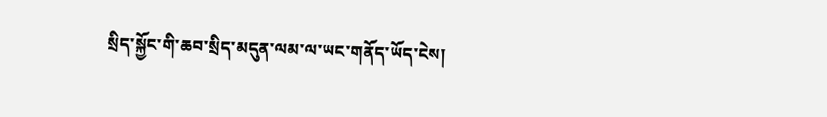སྲིད་སྐྱོང་གི་ཆབ་སྲིད་མདུན་ལམ་ལ་ཡང་གནོད་ཡོད་ངེས།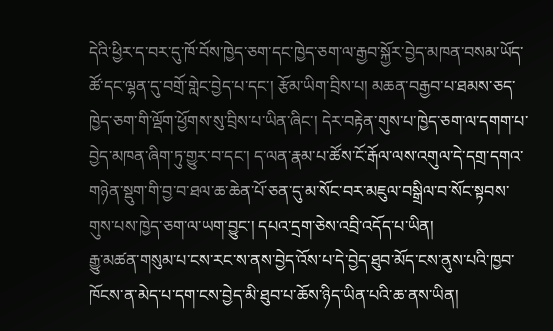དེའི་ཕྱིར་ད་བར་དུ་ཁོ་བོས་ཁྱེད་ཅག་དང་ཁྱེད་ཅག་ལ་རྒྱབ་སྐྱོར་བྱེད་མཁན་བསམ་ཡོད་ཚོ་དང་ལྷན་དུ་བགྲོ་གླེང་བྱེད་པ་དང་། རྩོམ་ཡིག་བྲིས་པ། མཆན་བརྒྱབ་པ་ཐམས་ཅད་ཁྱེད་ཅག་གི་ལྡོག་ཕྱོགས་སུ་བྲིས་པ་ཡིན་ཞིང་། དེར་བརྟེན་གུས་པ་ཁྱེད་ཅག་ལ་དགག་པ་བྱེད་མཁན་ཞིག་ཏུ་གྱུར་བ་དང་། ད་ལན་རྣམ་པ་ཚོས་ངོ་རྒོལ་ལས་འགུལ་དེ་དགྲ་དགའ་གཉེན་སྡུག་གི་བྱ་བ་ཐལ་ཆ་ཆེན་པོ་ཅན་དུ་མ་སོང་བར་མཇུལ་བསྒྲིལ་བ་སོང་སྟབས་གུས་པས་ཁྱེད་ཅག་ལ་ཡག་བྱུང་། དཔའ་དྲག་ཅེས་འབྲི་འདོད་པ་ཡིན།
རྒྱུ་མཚན་གསུམ་པ་ངས་རང་ས་ནས་བྱེད་འོས་པ་དེ་བྱེད་ཐུབ་མོད་ངས་ནུས་པའི་ཁྱབ་ཁོངས་ན་མེད་པ་དག་ངས་བྱེད་མི་ཐུབ་པ་ཆོས་ཉིད་ཡིན་པའི་ཆ་ནས་ཡིན།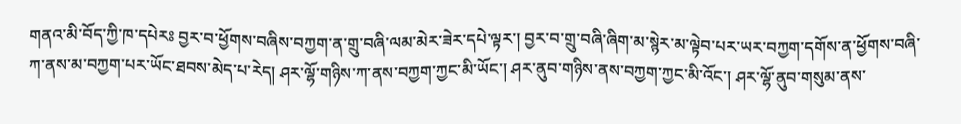གནའ་མི་བོད་ཀྱི་ཁ་དཔེརཿ བྱར་བ་ཕྱོགས་བཞིས་བཀྱག་ན་གྲུ་བཞི་ལམ་མེར་ཟེར་དཔེ་ལྟར་། བྱར་བ་གྲུ་བཞི་ཞིག་མ་སྙེར་མ་ལྟེབ་པར་ཡར་བཀྱག་དགོས་ན་ཕྱོགས་བཞི་ཀ་ནས་མ་བཀྱག་པར་ཡོང་ཐབས་མེད་པ་རེད། ཤར་ལྷོ་གཉིས་ཀ་ནས་བཀྱག་ཀྱང་མི་ཡོང་། ཤར་ནུབ་གཉིས་ནས་བཀྱག་ཀྱང་མི་འོང་། ཤར་ལྷོ་ནུབ་གསུམ་ནས་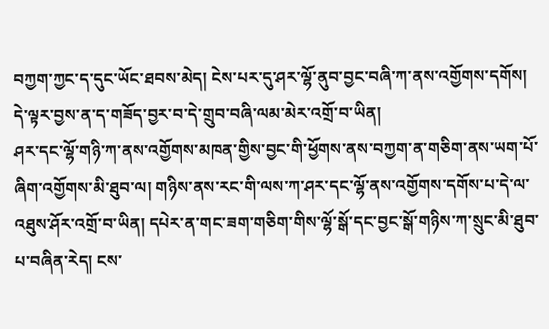བཀྱག་ཀྱང་ད་དུང་ཡོང་ཐབས་མེད། ངེས་པར་དུ་ཤར་ལྷོ་ནུབ་བྱང་བཞི་ཀ་ནས་འགྱོགས་དགོས། དེ་ལྟར་བྱས་ན་ད་གཟོད་བྱར་བ་དེ་གྲུབ་བཞི་ལམ་མེར་འགྲོ་བ་ཡིན།
ཤར་དང་ལྷོ་གཉི་ཀ་ནས་འགྱོགས་མཁན་གྱིས་བྱང་གི་ཕྱོགས་ནས་བཀྱག་ན་གཅིག་ནས་ཡག་པོ་ཞིག་འགྱོགས་མི་ཐུབ་ལ། གཉིས་ནས་རང་གི་ལས་ཀ་ཤར་དང་ལྷོ་ནས་འགྱོགས་དགོས་པ་དེ་ལ་འཐུས་ཤོར་འགྲོ་བ་ཡིན། དཔེར་ན་གང་ཟག་གཅིག་གིས་ལྷོ་སྒོ་དང་བྱང་སྒོ་གཉིས་ཀ་སྲུང་མི་ཐུབ་པ་བཞིན་རེད། ངས་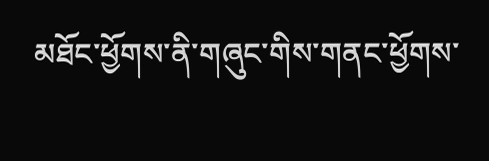མཐོང་ཕྱོགས་ནི་གཞུང་གིས་གནང་ཕྱོགས་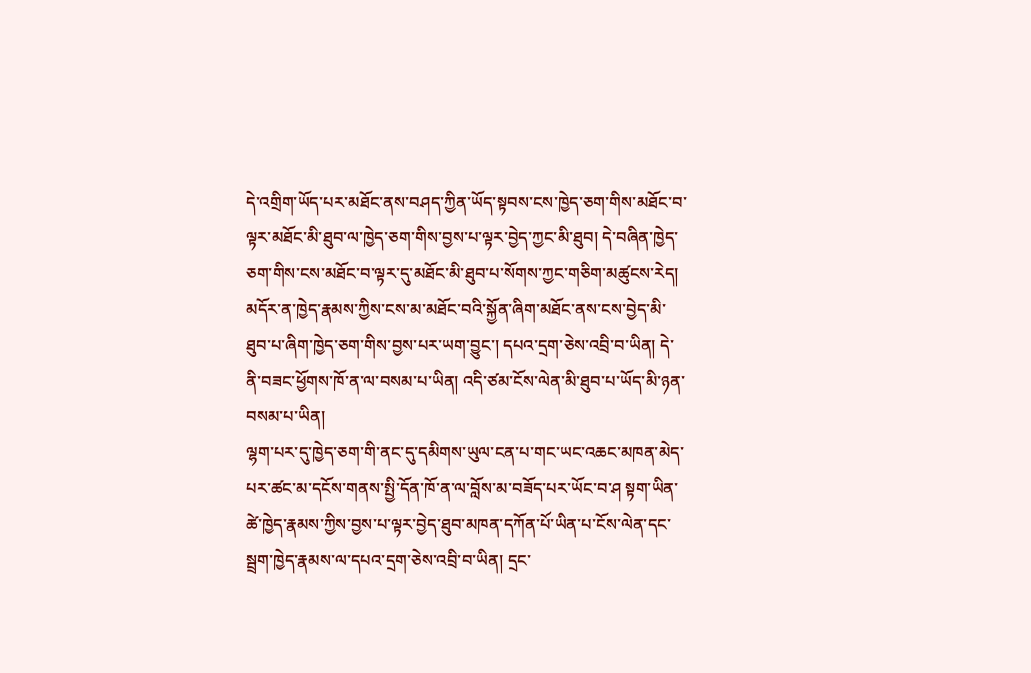དེ་འགྲིག་ཡོད་པར་མཐོང་ནས་བཤད་ཀྱིན་ཡོད་སྟབས་ངས་ཁྱེད་ཅག་གིས་མཐོང་བ་ལྟར་མཐོང་མི་ཐུབ་ལ་ཁྱེད་ཅག་གིས་བྱས་པ་ལྟར་བྱེད་ཀྱང་མི་ཐུབ། དེ་བཞིན་ཁྱེད་ཅག་གིས་ངས་མཐོང་བ་ལྟར་དུ་མཐོང་མི་ཐུབ་པ་སོགས་ཀྱང་གཅིག་མཚུངས་རེད།
མདོར་ན་ཁྱེད་རྣམས་ཀྱིས་ངས་མ་མཐོང་བའི་སྐྱོན་ཞིག་མཐོང་ནས་ངས་བྱེད་མི་ཐུབ་པ་ཞིག་ཁྱེད་ཅག་གིས་བྱས་པར་ཡག་བྱུང་། དཔའ་དྲག་ཅེས་འབྲི་བ་ཡིན། དེ་ནི་བཟང་ཕྱོགས་ཁོ་ན་ལ་བསམ་པ་ཡིན། འདི་ཙམ་ངོས་ལེན་མི་ཐུབ་པ་ཡོད་མི་ཉན་བསམ་པ་ཡིན།
ལྷག་པར་དུ་ཁྱེད་ཅག་གི་ནང་དུ་དམིགས་ཡུལ་ངན་པ་གང་ཡང་འཆང་མཁན་མེད་པར་ཚང་མ་དངོས་གནས་སྤྱི་དོན་ཁོ་ན་ལ་བློས་མ་བཟོད་པར་ཡོང་བ་ཤ སྟག་ཡིན་ཚེ་ཁྱེད་རྣམས་ཀྱིས་བྱས་པ་ལྟར་བྱེད་ཐུབ་མཁན་དཀོན་པོ་ཡིན་པ་ངོས་ལེན་དང་སྦྲག་ཁྱེད་རྣམས་ལ་དཔའ་དྲག་ཅེས་འབྲི་བ་ཡིན། དྲང་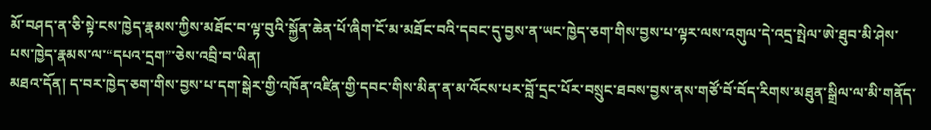མོ་བཤད་ན་ཅི་སྟེ་ངས་ཁྱེད་རྣམས་ཀྱིས་མཐོང་བ་ལྟ་བུའི་སྐྱོན་ཆེན་པོ་ཞིག་ངོ་མ་མཐོང་བའི་དབང་དུ་བྱས་ན་ཡང་ཁྱེད་ཅག་གིས་བྱས་པ་ལྟར་ལས་འགུལ་དེ་འདྲ་སྤེལ་ཨེ་ཐུབ་མི་ཤེས་པས་ཁྱེད་རྣམས་ལ་“དཔའ་དྲག”་ཅེས་འབྲི་བ་ཡིན།
མཐའ་དོན། ད་བར་ཁྱེད་ཅག་གིས་བྱས་པ་དག་སྒེར་གྱི་འཁོན་འཛིན་གྱི་དབང་གིས་མིན་ན་མ་འོངས་པར་བློ་དྲང་པོར་བསྲུང་ཐབས་བྱས་ནས་གཙོ་བོ་བོད་རིགས་མཐུན་སྒྲིལ་ལ་མི་གནོད་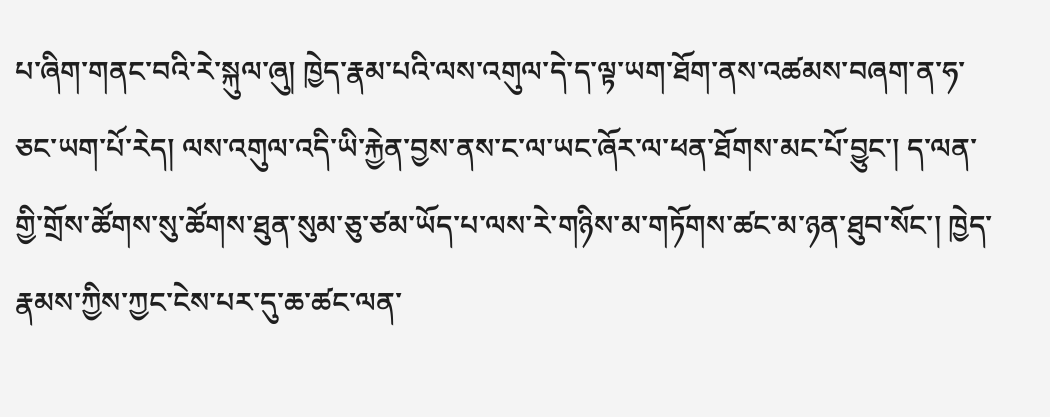པ་ཞིག་གནང་བའི་རེ་སྐུལ་ཞུ། ཁྱེད་རྣམ་པའི་ལས་འགུལ་དེ་ད་ལྟ་ཡག་ཐོག་ནས་འཚམས་བཞག་ན་ཧ་ཅང་ཡག་པོ་རེད། ལས་འགུལ་འདི་ཡི་རྐྱེན་བྱས་ནས་ང་ལ་ཡང་ཞོར་ལ་ཕན་ཐོགས་མང་པོ་བྱུང་། ད་ལན་གྱི་གྲོས་ཚོགས་སུ་ཚོགས་ཐུན་སུམ་ཅུ་ཙམ་ཡོད་པ་ལས་རེ་གཉིས་མ་གཏོགས་ཚང་མ་ཉན་ཐུབ་སོང་། ཁྱེད་རྣམས་ཀྱིས་ཀྱང་ངེས་པར་དུ་ཆ་ཚང་ལན་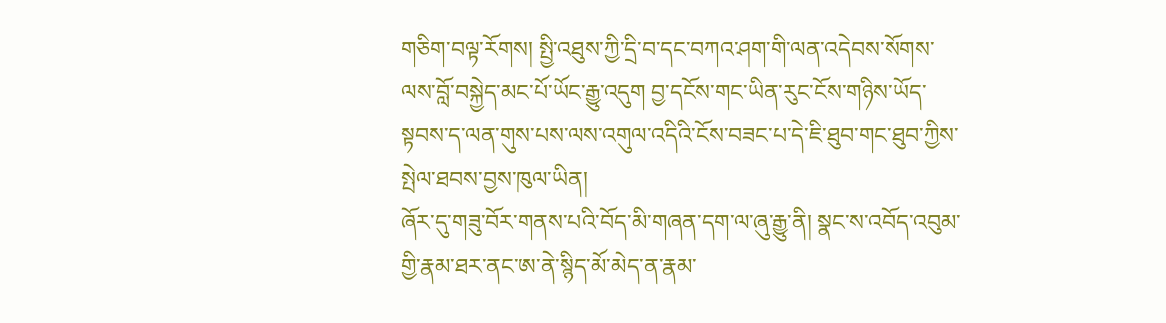གཅིག་བལྟ་རོགས། སྤྱི་འཐུས་ཀྱི་དྲི་བ་དང་བཀའ་ཤག་གི་ལན་འདེབས་སོགས་ལས་བློ་བསྐྱེད་མང་པོ་ཡོང་རྒྱུ་འདུག བྱ་དངོས་གང་ཡིན་རུང་ངོས་གཉིས་ཡོད་སྟབས་ད་ལན་གུས་པས་ལས་འགུལ་འདིའི་ངོས་བཟང་པ་དེ་ཇི་ཐུབ་གང་ཐུབ་ཀྱིས་སྤེལ་ཐབས་བྱས་ཁུལ་ཡིན།
ཞོར་དུ་གཟུ་བོར་གནས་པའི་བོད་མི་གཞན་དག་ལ་ཞུ་རྒྱུ་ནི། སྣང་ས་འབོད་འབུམ་གྱི་རྣམ་ཐར་ནང་ཨ་ནེ་སྙིད་མོ་མེད་ན་རྣམ་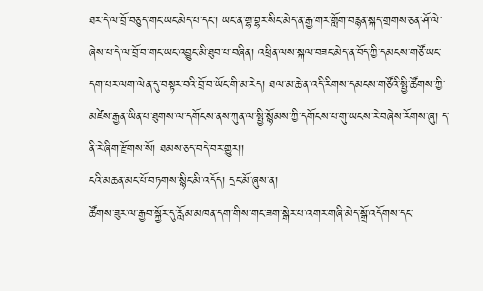ཐར་དེ་ལ་བྲོ་བཅུད་གང་ཡང་མེད་པ་དང་། ཡང་ན་གྷ་བྷར་སིང་མེད་ན་རྒྱ་གར་གློག་བརྙན་སྐད་གྲགས་ཅན་ཤོ་ལེ་ཞེས་པ་དེ་ལ་བྲོ་བ་གང་ཡང་འབྱུང་མི་ཐུབ་པ་བཞིན། འཕྲིན་ལས་སྐལ་བཟང་མེད་ན་བོད་ཀྱི་དམངས་གཙོ་ཡང་དག་པར་ལག་ལེན་དུ་བསྟར་བའི་བྲོ་བ་ཡོང་གི་མ་རེད། ཐལ་མ་ཆེ་ན་འདི་རིགས་དམངས་གཙོའི་སྤྱི་ཚོགས་ཀྱི་མཛེས་རྒྱན་ཡིན་པ་ཐུགས་ལ་དགོངས་ནས་ཀུན་ལ་སྤྱི་སྙོམས་ཀྱི་དགོངས་པ་གུ་ཡངས་རེ་བཞེས་རོགས་ཞུ། ད་ནི་རེ་ཞིག་རྫོགས་སོ། ཐམས་ཅད་བདེ་བར་གྱུར།།
ངའི་མཆན་མང་པོ་བཏགས་སྙིང་མི་འདོད། དྲང་མོ་ཞུས་ན།
ཚོགས་ཟུར་ལ་རྒྱབ་སྐྱོར་དུ་རློམ་མཁན་དག་གིས་གང་ཟག་སྒེར་པ་འགར་གཞི་མེད་སྒྲོ་འདོགས་དང་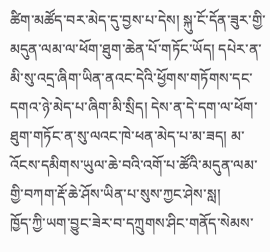ཚིག་མཚོད་བར་མེད་དུ་བྱས་པ་དེས། སྐུ་ངོ་དོན་ཟུར་གྱི་མདུན་ལམ་ལ་ཕོག་ཐུག་ཆེན་པོ་གཏོང་ཡོད། དཔེར་ན་མི་སུ་འདྲ་ཞིག་ཡིན་ནའང་དེའི་ཕྱོགས་གཏོགས་དང་དགའ་ཉེ་མེད་པ་ཞིག་མི་སྲིད། དེས་ན་དེ་དག་ལ་ཕོག་ཐུག་གཏོང་ན་སུ་ལའང་ཁེ་ཕན་མེད་པ་མ་ཟད། མ་འོངས་དམིགས་ཡུལ་ཆེ་བའི་འགོ་པ་ཚོའི་མདུན་ལམ་གྱི་བཀག་རྡོ་ཆེ་ཤོས་ཡིན་པ་སུས་ཀྱང་ཤེས་སླ།
ཁྱོད་ཀྱི་ཡག་བྱུང་ཟེར་བ་དཀྲུགས་ཤིང་གནོད་སེམས་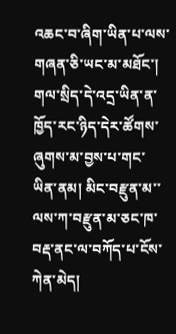འཆང་བ་ཞིག་ཡིན་པ་ལས་གཞན་ཅི་ཡང་མ་མཐོང་། གལ་སྲིད་དེ་འདྲ་ཡིན་ན་ཁྱོད་རང་ཉིད་དེར་ཚོགས་ཞུགས་མ་བྱས་པ་གང་ཡིན་ནམ། མིང་བརྫུན་མ་་ལས་ཀ་བརྫུན་མ་ཅང་ཁ་བརྡ་ནང་ལ་བཀོད་པ་ངོས་ཀེན་མེད།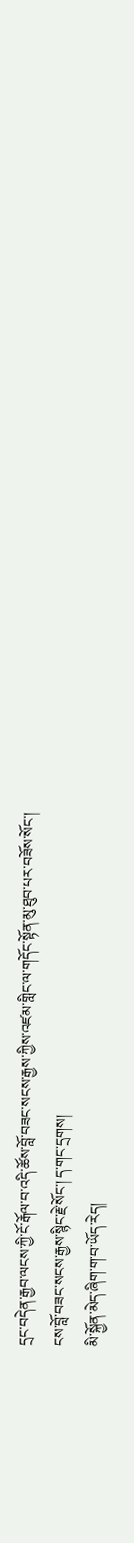དྲང་བདེན་རྒྱབ་ལངས་ཀྱི་ངོ་རྒོལ་བ་འདི་ཚོས་བློ་བཟང་སངས་རྒྱས་ཀྱིས་འཛམ་གླིང་ལ་གདོང་སྟོན་མུ་ཐུབ་པར་བཟོས་སོང་།
ངས་བློ་བཟང་སངས་རྒྱས་སྙིང་རྗེ་སོང་། ད་གང་དྲགས།
མི་སྐྱོན་མེད་ཞིག་ག་བ་ཡོད་རེད།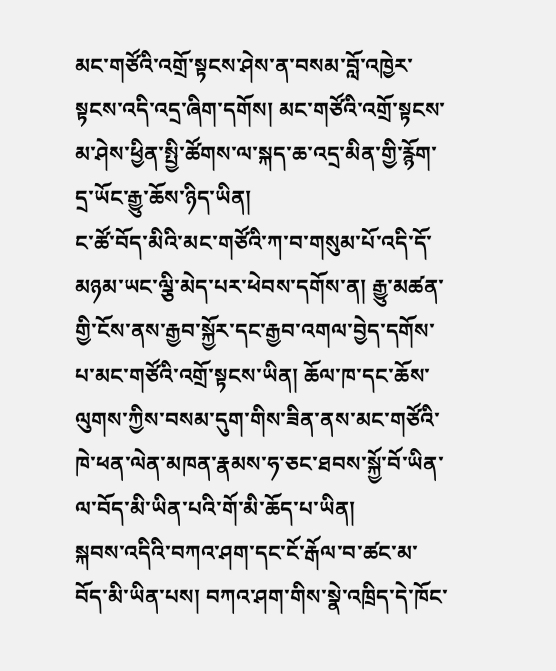མང་གཙོའི་འགྲོ་སྟངས་ཤེས་ན་བསམ་བློ་འཁྱེར་སྟངས་འདི་འདྲ་ཞིག་དགོས། མང་གཙོའི་འགྲོ་སྟངས་མ་ཤེས་ཕྱིན་སྤྱི་ཚོགས་ལ་སྐད་ཆ་འདྲ་མིན་གྱི་རྙོག་དྲ་ཡོང་རྒྱུ་ཆོས་ཉིད་ཡིན།
ང་ཚོ་བོད་མིའི་མང་གཙོའི་ཀ་བ་གསུམ་པོ་འདི་དོ་མཉམ་ཡང་ལྕི་མེད་པར་ཕེབས་དགོས་ན། རྒྱུ་མཚན་གྱི་ངོས་ནས་རྒྱབ་སྐྱོར་དང་རྒྱབ་འགལ་བྱེད་དགོས་པ་མང་གཙོའི་འགྲོ་སྟངས་ཡིན། ཆོལ་ཁ་དང་ཆོས་ལུགས་ཀྱིས་བསམ་དུག་གིས་ཟིན་ནས་མང་གཙོའི་ཁེ་ཕན་ལེན་མཁན་རྣམས་ཧ་ཅང་ཐབས་སྐྱོ་བོ་ཡིན་ལ་བོད་མི་ཡིན་པའི་གོ་མི་ཆོད་པ་ཡིན།
སྐབས་འདིའི་བཀའ་ཤག་དང་ངོ་རྒོལ་བ་ཚང་མ་བོད་མི་ཡིན་པས། བཀའ་ཤག་གིས་སྣེ་འཁྲིད་དེ་ཁོང་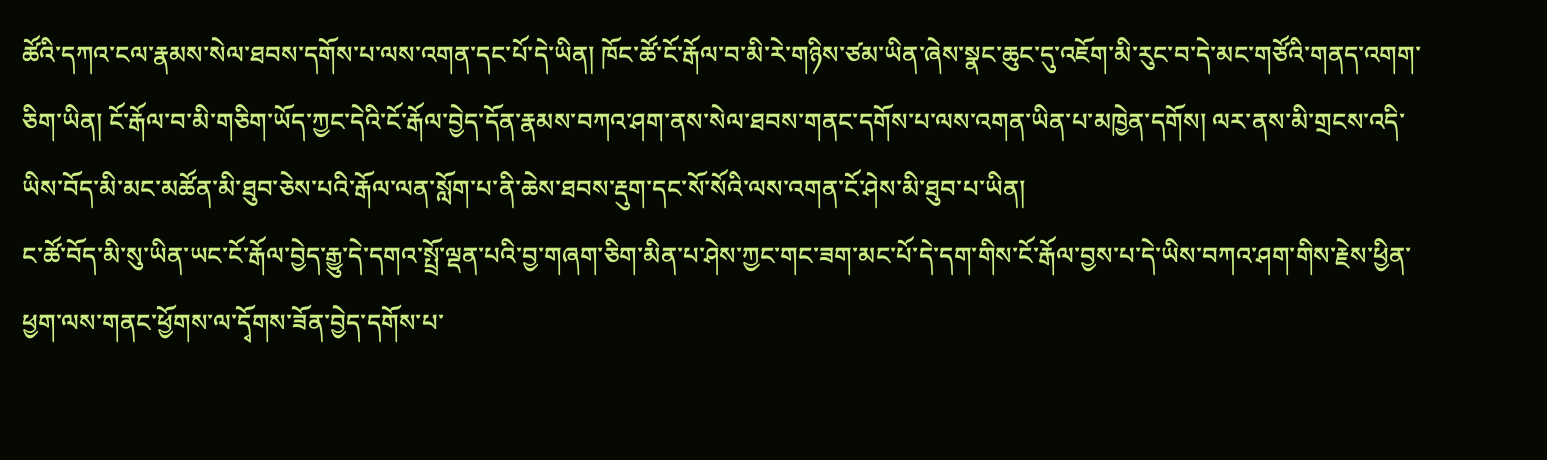ཚོའི་དཀའ་ངལ་རྣམས་སེལ་ཐབས་དགོས་པ་ལས་འགན་དང་པོ་དེ་ཡིན། ཁོང་ཚོ་ངོ་རྒོལ་བ་མི་རེ་གཉིས་ཙམ་ཡིན་ཞེས་སྣང་ཆུང་དུ་འཇོག་མི་རུང་བ་དེ་མང་གཙོའི་གནད་འགག་ཅིག་ཡིན། ངོ་རྒོལ་བ་མི་གཅིག་ཡོད་ཀྱང་དེའི་ངོ་རྒོལ་བྱེད་དོན་རྣམས་བཀའ་ཤག་ནས་སེལ་ཐབས་གནང་དགོས་པ་ལས་འགན་ཡིན་པ་མཁྱེན་དགོས། ལར་ནས་མི་གྲངས་འདི་ཡིས་བོད་མི་མང་མཚོན་མི་ཐུབ་ཅེས་པའི་རྒོལ་ལན་སློག་པ་ནི་ཆེས་ཐབས་རྡུག་དང་སོ་སོའི་ལས་འགན་ངོ་ཤེས་མི་ཐུབ་པ་ཡིན།
ང་ཚོ་བོད་མི་སུ་ཡིན་ཡང་ངོ་རྒོལ་བྱེད་རྒྱུ་དེ་དགའ་སྤྲོ་ལྡན་པའི་བྱ་གཞག་ཅིག་མིན་པ་ཤེས་ཀྱང་གང་ཟག་མང་པོ་དེ་དག་གིས་ངོ་རྒོལ་བྱས་པ་དེ་ཡིས་བཀའ་ཤག་གིས་རྗེས་ཕྱིན་ཕྱག་ལས་གནང་ཕྱོགས་ལ་དྭོགས་ཟོན་བྱེད་དགོས་པ་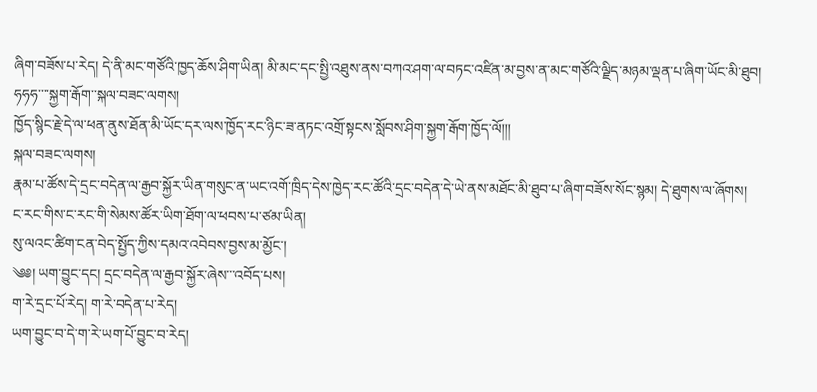ཞིག་བཟོས་པ་རེད། དེ་ནི་མང་གཙོའི་ཁྱད་ཆོས་ཤིག་ཡིན། མི་མང་དང་སྤྱི་འཐུས་ནས་བཀའ་ཤག་ལ་བཏང་འཛིན་མ་བྱས་ན་མང་གཙོའི་ལྗིད་མཉམ་ལྡན་པ་ཞིག་ཡོང་མི་ཐུབ།
ཧཧཧ་་་་སྐྱག་རྒོག་་སྐལ་བཟང་ལགས།
ཁྱོད་སྙིང་རྗེ་དེ་ལ་ཕན་ནུས་ཐོན་མི་ཡོང་དར་ལས་ཁྱོད་རང་ཉིང་ཟ་ནཏང་འགྲོ་སྟངས་སློབས་ཤིག་སྐྱག་རྒོག་ཁྱོད་ལོ།།།
སྐལ་བཟང་ལགས།
རྣམ་པ་ཚོས་དེ་དྲང་བདེན་ལ་རྒྱབ་སྐྱོར་ཡིན་གསུང་ན་ཡང་འགོ་ཁྲིད་དེས་ཁྱེད་རང་ཚོའི་དྲང་བདེན་དེ་ཡེ་ནས་མཐོང་མི་ཐུབ་པ་ཞིག་བཟོས་སོང་སྙམ། དེ་ཐུགས་ལ་ཞོགས།
ང་རང་གིས་ང་རང་གི་སེམས་ཚོར་ཡིག་ཐོག་ལ་ཕབས་པ་ཙམ་ཡིན།
སུ་ལའང་ཚིག་ངན་བེད་སྤྱོད་ཀྱིས་དམའ་འབེབས་བྱས་མ་མྱོང་།
༄༅། ཡག་བྱུང་དང། དྲང་བདེན་ལ་རྒྱབ་སྐྱོར་ཞེས་་་འབོད་པས།
ག་རེ་དྲང་པོ་རེད། ག་རེ་བདེན་པ་རེད།
ཡག་བྱུང་བ་དེ་ག་རེ་ཡག་པོ་བྱུང་བ་རེད།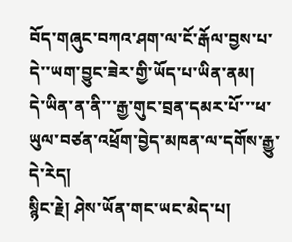བོད་གཞུང་བཀའ་ཤག་ལ་ངོ་རྒོལ་བྱས་པ་དེ་་ཡག་བྱུང་ཟེར་གྱི་ཡོད་པ་ཡིན་ནམ།
དེ་ཡིན་ན་ནི་་་རྒྱ་གུང་བྲན་དམར་པོ་་་ཕ་ཡུལ་བཙན་འཕྲོག་བྱེད་མཁན་ལ་དགོས་རྒྱུ་དེ་རེད།
སྙིང་རྗེ། ཤེས་ཡོན་གང་ཡང་མེད་པ།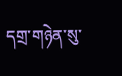དགྲ་གཉེན་སུ་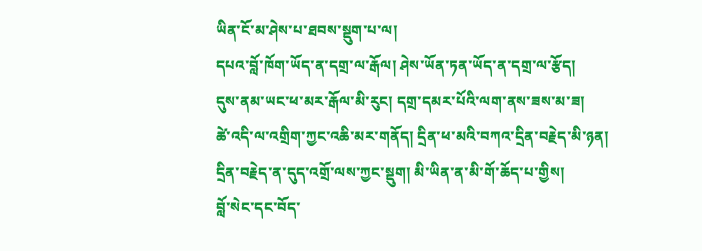ཡིན་ངོ་མ་ཤེས་པ་ཐབས་སྡུག་པ་ལ།
དཔའ་བློ་ཁོག་ཡོད་ན་དགྲ་ལ་རྒོལ། ཤེས་ཡོན་ཏན་ཡོད་ན་དགྲ་ལ་རྩོད།
དུས་ནམ་ཡང་ཕ་མར་རྒོལ་མི་རུང། དགྲ་དམར་པོའི་ལག་ནས་ཟས་མ་ཟ།
ཚེ་འདི་ལ་འགྲིག་ཀྱང་འཆི་མར་གནོད། དྲིན་ཕ་མའི་བཀའ་དྲིན་བརྗེད་མི་ཉན།
དྲིན་བརྗེད་ན་དུད་འགྲོ་ལས་ཀྱང་སྡུག། མི་ཡིན་ན་མི་གོ་ཆོད་པ་གྱིས།
བློ་སེང་དང་བོད་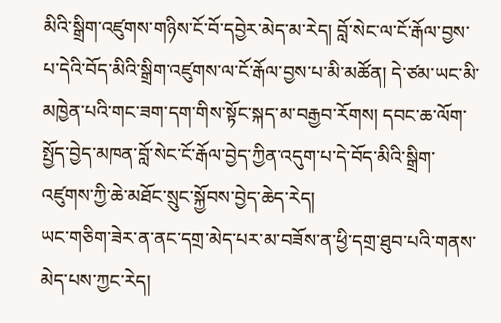མིའི་སྒྲིག་འཛུགས་གཉིས་ངོ་བོ་དབྱེར་མེད་མ་རེད། བློ་སེང་ལ་ངོ་རྒོལ་བྱས་པ་དེའི་བོད་མིའི་སྒྲིག་འཛུགས་ལ་ངོ་རྒོལ་བྱས་པ་མི་མཚོན། དེ་ཙམ་ཡང་མི་མཁྱེན་པའི་གང་ཟག་དག་གིས་སྟོང་སྐད་མ་བརྒྱབ་རོགས། དབང་ཆ་ལོག་སྤྱོད་བྱེད་མཁན་བློ་སེང་ངོ་རྒོལ་བྱེད་ཀྱིན་འདུག་པ་དེ་བོད་མིའི་སྒྲིག་འཛུགས་ཀྱི་ཆེ་མཐོང་སྲུང་སྐྱོབས་བྱེད་ཆེད་རེད།
ཡང་གཅིག་ཟེར་ན་ནང་དགྲ་མེད་པར་མ་བཟོས་ན་ཕྱི་དགྲ་ཐུབ་པའི་གནས་མེད་པས་ཀྱང་རེད།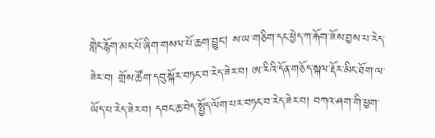གླེང་རྙོག་མང་པོ་ཞིག་གསལ་པོ་ཆག་བྱུང། ས་ཡ་གཅིག་དང་ཕྱེད་ཀ་རྐོག་ཟོས་བྱས་པ་རེད་ཟེར་བ། གྲོས་ཚོག་དབུ་སྐོར་བཏང་བ་རེད་ཟེར་བ། ཨ་རིའི་དོན་གཅོད་སྐལ་རྡོར་མིང་ཐོག་ལ་ཡོད་པ་རེད་ཟེར་བ། དབང་ཆ་བེད་སྤྱོད་ལོག་པར་བཏང་བ་རེད་ཟེར་བ། བཀའ་ཤག་གི་ཕྱག་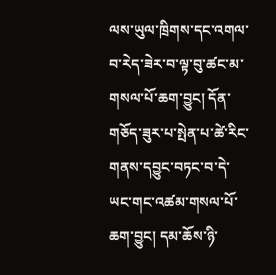ལས་ཡུལ་ཁྲིགས་དང་འགལ་བ་རེད་ཟེར་བ་ལྟ་བུ་ཚང་མ་གསལ་པོ་ཆག་བྱུང། དོན་གཅོད་ཟུར་པ་སྤེན་པ་ཚེ་རིང་གནས་དབྱུང་བཏང་བ་དེ་ཡང་གང་འཚམ་གསལ་པོ་ཆག་བྱུང། དམ་ཆོས་ཉི་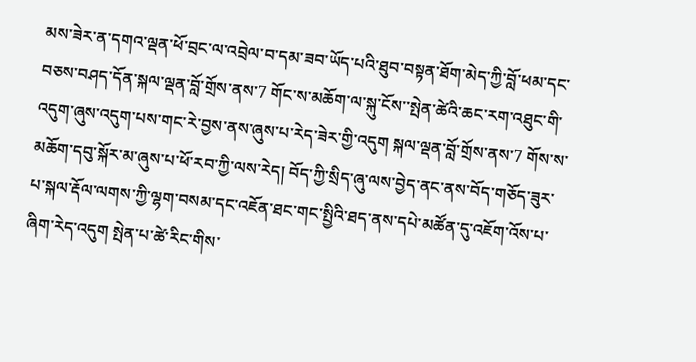མས་ཟེར་ན་དགའ་ལྡན་ཕོ་བྲང་ལ་འབྲེལ་བ་དམ་ཟབ་ཡོད་པའི་ཐུབ་བསྟན་ཐོག་མེད་ཀྱི་བློ་ཕམ་དང་བཅས་བཤད་དོན་སྐལ་ལྡན་བློ་གྲོས་ནས་7 གོང་ས་མཆོག་ལ་སྐུ་ངོས་་སྤེན་ཚེའི་ཆང་རག་འཐུང་གི་འདུག་ཞུས་འདུག་པས་གང་རེ་བྱས་ནས་ཞུས་པ་རེད་ཟེར་གྱི་འདུག སྐལ་ལྡན་བློ་གྲོས་ནས་7 གོས་ས་མཆོག་དབུ་སྐོར་མ་ཞུས་པ་ཕོ་རབ་ཀྱི་ལས་རེད། བོད་ཀྱི་སྲིད་ཞུ་ལས་བྱེད་ནང་ནས་བོད་གཅོད་ཟུར་པ་སྐལ་རྡོལ་ལགས་ཀྱི་ལྷག་བསམ་དང་འཇོན་ཐང་གང་སྤྱིའི་ཐད་ནས་དཔེ་མཚོན་དུ་འཇོག་འོས་པ་ཞིག་རེད་འདུག སྤེན་པ་ཚེ་རིང་གིས་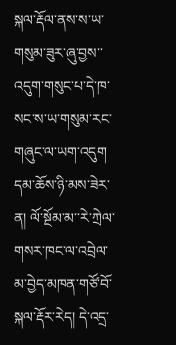སྐལ་རྡོལ་ནས་ས་ཡ་གསུམ་ཟུར་ཞུ་བྱས་་འདུག་གསུང་པ་དེ་ཁ་སང་ས་ཡ་གསུམ་རང་གཞུང་ལ་ཡག་འདུག དམ་ཆོས་ཉི་མས་ཟེར་ན། ལོ་སྔོམ་མ་་རེ་ཀྲེལ་གསར་ཁང་ལ་འབྲེལ་མ་བྱེད་མཁན་གཙོ་བོ་སྐལ་རྡོར་རེད། དེ་འདྲ་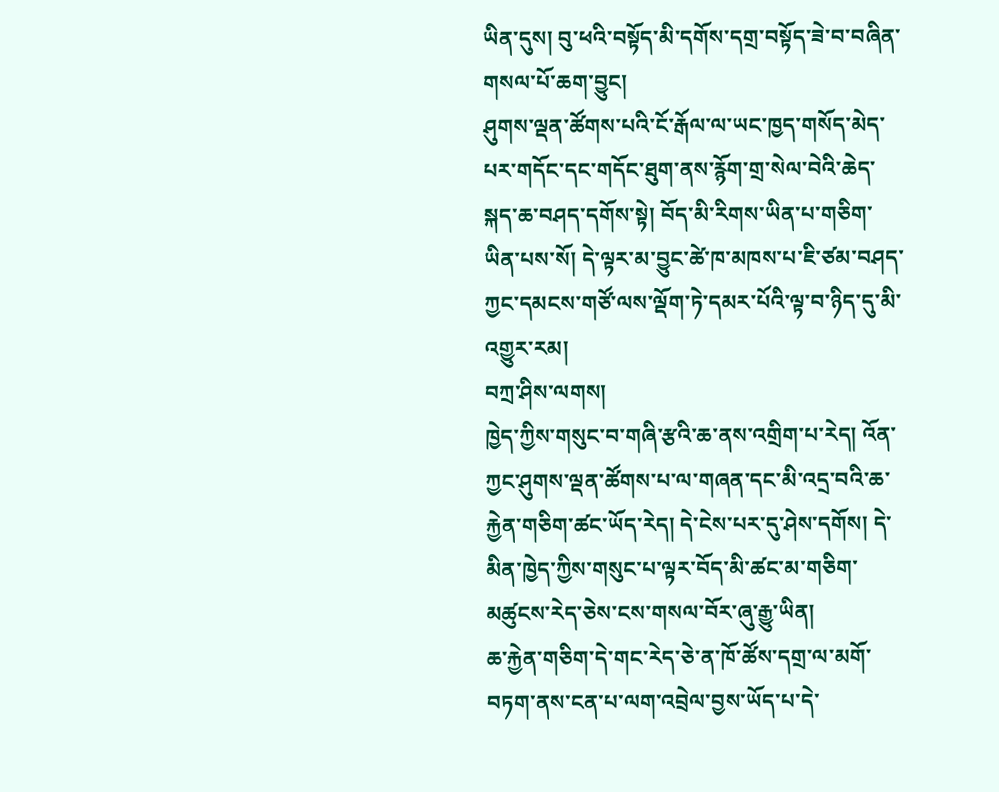ཡིན་དུས། བུ་ཕའི་བསྟོད་མི་དགོས་དགྲ་བསྟོད་ཟེ་བ་བཞིན་གསལ་པོ་ཆག་བྱུང།
ཤུགས་ལྡན་ཚོགས་པའི་ངོ་རྒོལ་ལ་ཡང་ཁྱད་གསོད་མེད་པར་གདོང་དང་གདོང་ཐུག་ནས་རྙོག་གྲ་སེལ་བེའི་ཆེད་སྐད་ཆ་བཤད་དགོས་སྟེ། བོད་མི་རིགས་ཡིན་པ་གཅིག་ཡིན་པས་སོ། དེ་ལྟར་མ་བྱུང་ཚེ་ཁ་མཁས་པ་ཇི་ཙམ་བཤད་ཀྱང་དམངས་གཙོ་ལས་ལྡོག་ཏེ་དམར་པོའི་ལྟ་བ་ཉིད་དུ་མི་འགྱུར་རམ།
བཀྲ་ཤིས་ལགས།
ཁྱེད་ཀྱིས་གསུང་བ་གཞི་རྩའི་ཆ་ནས་འགྲིག་པ་རེད། འོན་ཀྱང་ཤུགས་ལྡན་ཚོགས་པ་ལ་གཞན་དང་མི་འདྲ་བའི་ཆ་རྐྱེན་གཅིག་ཚང་ཡོད་རེད། དེ་ངེས་པར་དུ་ཤེས་དགོས། དེ་མིན་ཁྱེད་ཀྱིས་གསུང་པ་ལྟར་བོད་མི་ཚང་མ་གཅིག་མཚུངས་རེད་ཅེས་ངས་གསལ་བོར་ཞུ་རྒྱུ་ཡིན།
ཆ་རྐྱེན་གཅིག་དེ་གང་རེད་ཅེ་ན་ཁོ་ཚོས་དགྲ་ལ་མགོ་བཏག་ནས་ངན་པ་ལག་འབྲེལ་བྱས་ཡོད་པ་དེ་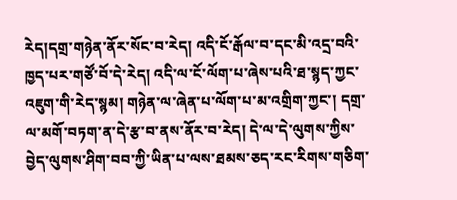རེད།དགྲ་གཉེན་ནོར་སོང་བ་རེད། འདི་ངོ་རྒོལ་བ་དང་མི་འདྲ་བའི་ཁྱད་པར་གཙོ་བོ་དེ་རེད། འདི་ལ་ངོ་ལོག་པ་ཞེས་པའི་ཐ་སྙད་ཀྱང་འཇུག་གི་རེད་སྙམ། གཉེན་ལ་ཞེན་པ་ལོག་པ་མ་འགྲིག་ཀྱང་། དགྲ་ལ་མགོ་བཏག་ན་དེ་རྩ་བ་ནས་ནོར་བ་རེད། དེ་ལ་དེ་ལུགས་ཀྱིས་བྱེད་ལུགས་ཤིག་བབ་ཀྱི་ཡིན་པ་ལས་ཐམས་ཅད་རང་རིགས་གཅིག་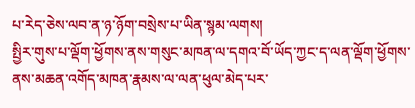པ་རེད་ཅེས་ལབ་ན་ཉ་ཉོག་བསྲེས་པ་ཡིན་སྙམ་ལགས།
སྤྱིར་གུས་པ་ལྡོག་ཕྱོགས་ནས་གསུང་མཁན་ལ་དགའ་བོ་ཡོད་ཀྱང་ད་ལན་ལྡོག་ཕྱོགས་ནས་མཆན་འགོད་མཁན་རྣམས་ལ་ལན་ཕུལ་མེད་པར་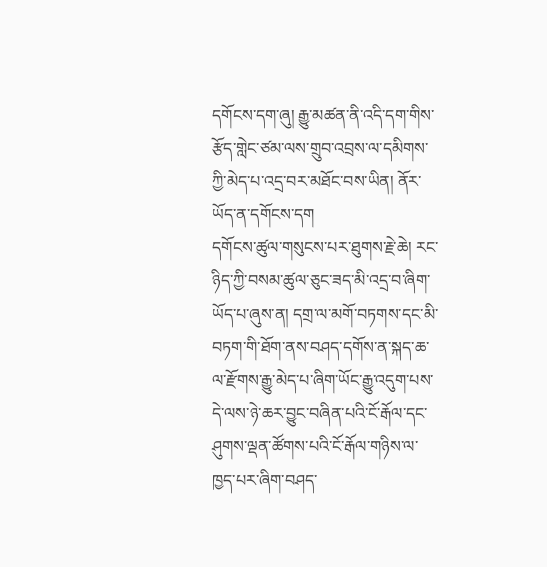དགོངས་དག་ཞུ། རྒྱུ་མཚན་ནི་འདི་དག་གིས་རྩོད་གླེང་ཙམ་ལས་གྲུབ་འབྲས་ལ་དམིགས་ཀྱི་མེད་པ་འདྲ་བར་མཐོང་བས་ཡིན། ནོར་ཡོད་ན་དགོངས་དག
དགོངས་ཚུལ་གསུངས་པར་ཐུགས་རྗེ་ཆེ། རང་ཉིད་ཀྱི་བསམ་ཚུལ་ཅུང་ཟད་མི་འདྲ་བ་ཞིག་ཡོད་པ་ཞུས་ན། དགྲ་ལ་མགོ་བཏགས་དང་མི་བཏག་གི་ཐོག་ནས་བཤད་དགོས་ན་སྐད་ཆ་ལ་རྫོགས་རྒྱུ་མེད་པ་ཞིག་ཡོང་རྒྱུ་འདུག་པས་དེ་ལས་ཉེ་ཆར་བྱུང་བཞིན་པའི་ངོ་རྒོལ་དང་ཤུགས་ལྡན་ཚོགས་པའི་ངོ་རྒོལ་གཉིས་ལ་ཁྱད་པར་ཞིག་བཤད་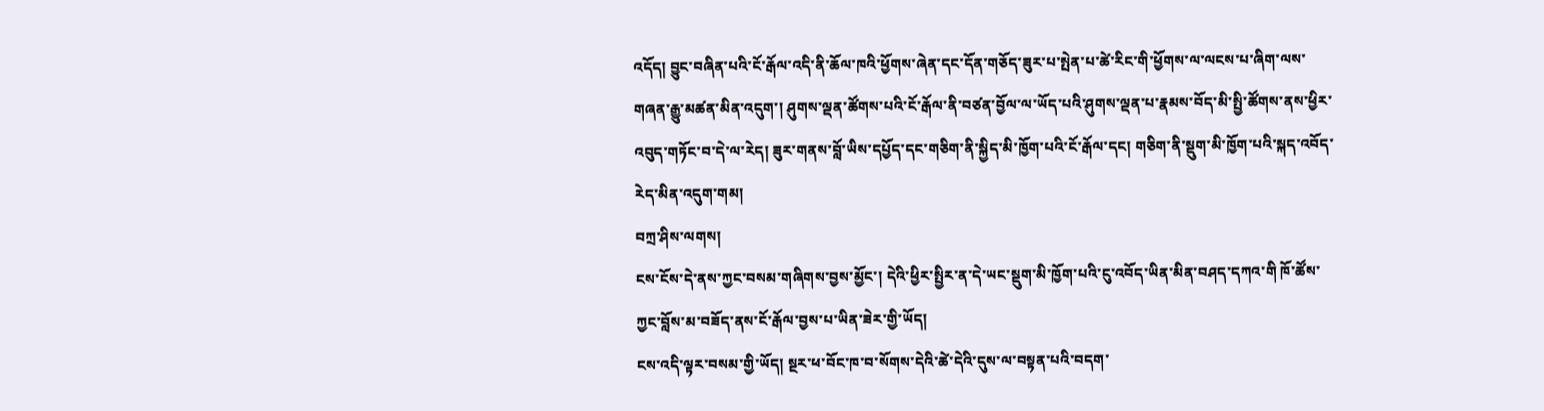འདོད། བྱུང་བཞིན་པའི་ངོ་རྒོལ་འདི་ནི་ཆོལ་ཁའི་ཕྱོགས་ཞེན་དང་དོན་གཅོད་ཟུར་པ་སྤེན་པ་ཚེ་རིང་གི་ཕྱོགས་ལ་ལངས་པ་ཞིག་ལས་གཞན་རྒྱུ་མཚན་མིན་འདུག་། ཤུགས་ལྡན་ཚོགས་པའི་ངོ་རྒོལ་ནི་བཙན་བྱོལ་ལ་ཡོད་པའི་ཤུགས་ལྡན་པ་རྣམས་བོད་མི་སྤྱི་ཚོགས་ནས་ཕྱིར་འབུད་གཏོང་བ་དེ་ལ་རེད། ཟུར་གནས་བློ་ཡིས་དཔྱོད་དང་གཅིག་ནི་སྐྱིད་མི་ཁྱོག་པའི་ངོ་རྒོལ་དང། གཅིག་ནི་སྡུག་མི་ཁྱོག་པའི་སྐད་འབོད་རེད་མིན་འདུག་གམ།
བཀྲ་ཤིས་ལགས།
ངས་ངོས་དེ་ནས་ཀྱང་བསམ་གཞིགས་བྱས་མྱོང་། དེའི་ཕྱིར་སྤྱིར་ན་དེ་ཡང་སྡུག་མི་ཁྱོག་པའི་ངུ་འབོད་ཡིན་མིན་བཤད་དཀའ་གི ཁོ་ཚོས་ཀྱང་བློས་མ་བཟོད་ནས་ངོ་རྒོལ་བྱས་པ་ཡིན་ཟེར་གྱི་ཡོད།
ངས་འདི་ལྟར་བསམ་གྱི་ཡོད། སྔར་ཕ་བོང་ཁ་བ་སོགས་དེའི་ཚེ་དེའི་དུས་ལ་བསྟན་པའི་བདག་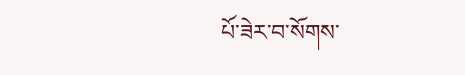པོ་ཟེར་བ་སོགས་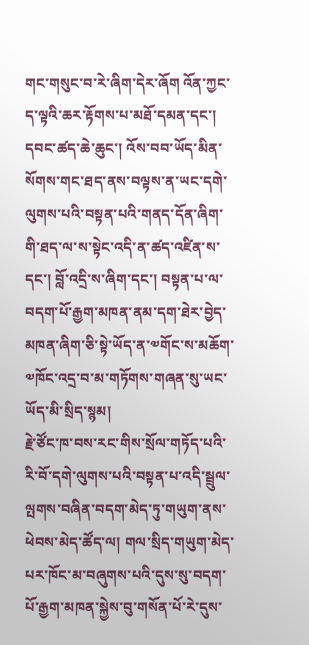གང་གསུང་བ་རེ་ཞིག་དེར་ཞོག འོན་ཀྱང་ད་ལྟའི་ཆར་རྟོགས་པ་མཐོ་དམན་དང་། དབང་ཚད་ཆེ་ཆུང་། འོས་བབ་ཡོད་མིན་སོགས་གང་ཐད་ནས་བལྟས་ན་ཡང་དགེ་ལུགས་པའི་བསྟན་པའི་གནད་དོན་ཞིག་གི་ཐད་ལ་ས་སྟེང་འདི་ན་ཚད་འཛིན་ས་དང་། བློ་འདྲི་ས་ཞིག་དང་། བསྟན་པ་ལ་བདག་པོ་རྒྱག་མཁན་ནམ་དག་ཐེར་བྱེད་མཁན་ཞིག་ཅི་སྟེ་ཡོད་ན་༧གོང་ས་མཆོག་༧ཁོང་འདྲ་བ་མ་གཏོགས་གཞན་སུ་ཡང་ཡོད་མི་སྲིད་སྙམ།
རྗེ་ཙོང་ཁ་བས་རང་གིས་སྲོལ་གཏོད་པའི་རི་བོ་དགེ་ལུགས་པའི་བསྟན་པ་འདི་སྦྲུལ་ལྤགས་བཞིན་བདག་མེད་ཏུ་གཡུག་ནས་ཕེབས་མེད་ཚོད་ལ། གལ་སྲིད་གཡུག་མེད་པར་ཁོང་མ་བཞུགས་པའི་དུས་སུ་བདག་པོ་རྒྱག་མཁན་སྐྱེས་བུ་གསོན་པོ་རེ་དུས་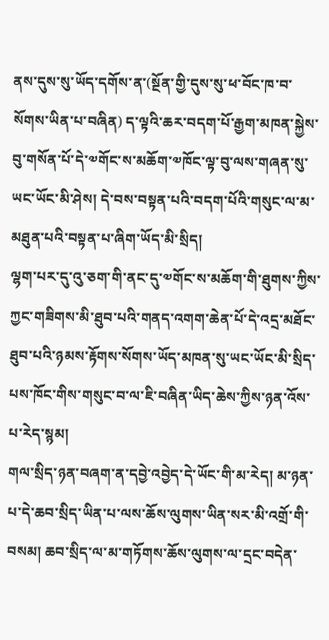ནས་དུས་སུ་ཡོད་དགོས་ན་(སྔོན་གྱི་དུས་སུ་ཕ་བོང་ཁ་བ་སོགས་ཡིན་པ་བཞིན) ད་ལྟའི་ཆར་བདག་པོ་རྒྱག་མཁན་སྐྱེས་བུ་གསོན་པོ་དེ་༧གོང་ས་མཆོག་༧ཁོང་ལྟ་བུ་ལས་གཞན་སུ་ཡང་ཡོང་མི་ཤེས། དེ་བས་བསྟན་པའི་བདག་པོའི་གསུང་ལ་མ་མཐུན་པའི་བསྟན་པ་ཞིག་ཡོད་མི་སྲིད།
ལྷག་པར་དུ་འུ་ཅག་གི་ནང་དུ་༧གོང་ས་མཆོག་གི་ཐུགས་ཀྱིས་ཀྱང་གཟིགས་མི་ཐུབ་པའི་གནད་འགག་ཆེན་པོ་དེ་འདྲ་མཐོང་ཐུབ་པའི་ཉམས་རྟོགས་སོགས་ཡོད་མཁན་སུ་ཡང་ཡོང་མི་སྲིད་པས་ཁོང་གིས་གསུང་བ་ལ་ཇི་བཞིན་ཡིད་ཆེས་ཀྱིས་ཉན་འོས་པ་རེད་སྙམ།
གལ་སྲིད་ཉན་བཞག་ན་དབྱེ་འབྱེད་དེ་ཡོང་གི་མ་རེད། མ་ཉན་པ་དེ་ཆབ་སྲིད་ཡིན་པ་ལས་ཆོས་ལུགས་ཡིན་སར་མི་འགྲོ་གི་བསམ། ཆབ་སྲིད་ལ་མ་གཏོགས་ཆོས་ལུགས་ལ་དྲང་བདེན་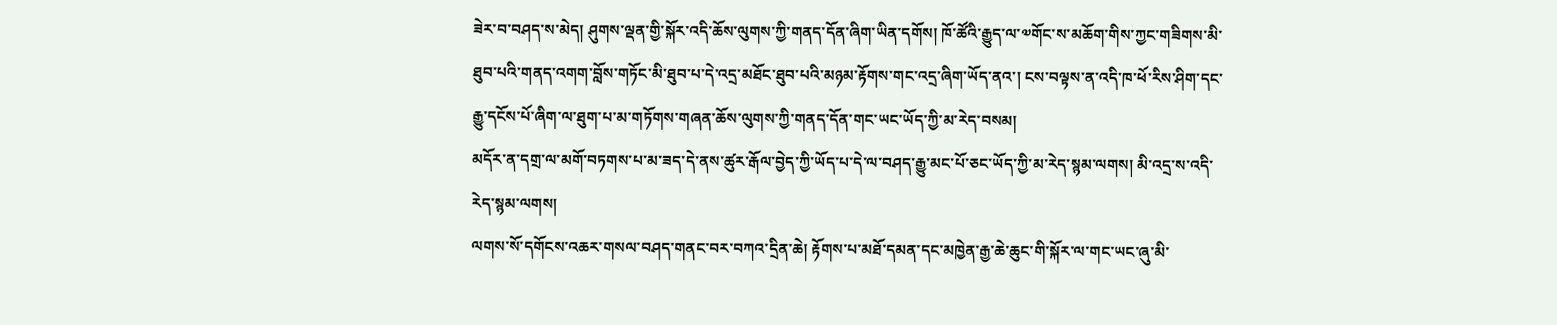ཟེར་བ་བཤད་ས་མེད། ཤུགས་ལྡན་གྱི་སྐོར་འདི་ཆོས་ལུགས་ཀྱི་གནད་དོན་ཞིག་ཡིན་དགོས། ཁོ་ཚོའི་རྒྱུད་ལ་༧གོང་ས་མཆོག་གིས་ཀྱང་གཟིགས་མི་ཐུབ་པའི་གནད་འགག་བློས་གཏོང་མི་ཐུབ་པ་དེ་འདྲ་མཐོང་ཐུབ་པའི་མཉམ་རྟོགས་གང་འདྲ་ཞིག་ཡོད་ནའ་། ངས་བལྟས་ན་འདི་ཁ་ཕོ་རིས་ཤིག་དང་རྒྱུ་དངོས་པོ་ཞིག་ལ་ཐུག་པ་མ་གཏོགས་གཞན་ཆོས་ལུགས་ཀྱི་གནད་དོན་གང་ཡང་ཡོད་ཀྱི་མ་རེད་བསམ།
མདོར་ན་དགྲ་ལ་མགོ་བཏགས་པ་མ་ཟད་དེ་ནས་ཚུར་རྒོལ་བྱེད་ཀྱི་ཡོད་པ་དེ་ལ་བཤད་རྒྱུ་མང་པོ་ཅང་ཡོད་ཀྱི་མ་རེད་སྙམ་ལགས། མི་འདྲ་ས་འདི་རེད་སྙམ་ལགས།
ལགས་སོ་དགོངས་འཆར་གསལ་བཤད་གནང་བར་བཀའ་དྲིན་ཆེ། རྟོགས་པ་མཐོ་དམན་དང་མཁྱེན་རྒྱ་ཆེ་ཆུང་གི་སྐོར་ལ་གང་ཡང་ཞུ་མི་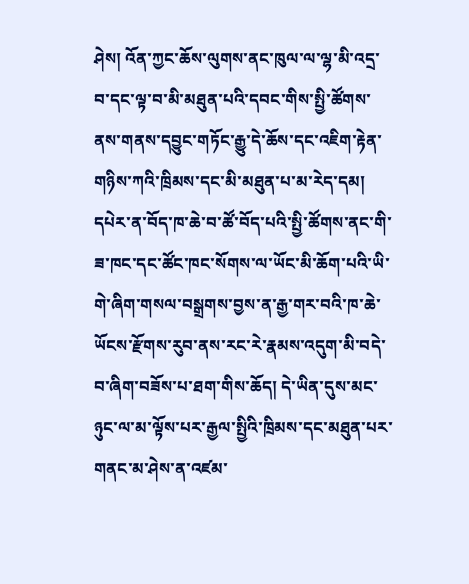ཤེས། འོན་ཀྱང་ཆོས་ལུགས་ནང་ཁུལ་ལ་ལྷ་མི་འདྲ་བ་དང་ལྟ་བ་མི་མཐུན་པའི་དབང་གིས་སྤྱི་ཚོགས་ནས་གནས་དབྱུང་གཏོང་རྒྱུ་དེ་ཆོས་དང་འཇིག་རྟེན་གཉིས་ཀའི་ཁྲིམས་དང་མི་མཐུན་པ་མ་རེད་དམ། དཔེར་ན་བོད་ཁ་ཆེ་བ་ཚོ་བོད་པའི་སྤྱི་ཚོགས་ནང་གི་ཟ་ཁང་དང་ཚོང་ཁང་སོགས་ལ་ཡོང་མི་ཆོག་པའི་ཡི་གེ་ཞིག་གསལ་བསྒྲགས་བྱས་ན་རྒྱ་གར་བའི་ཁ་ཆེ་ཡོངས་རྫོགས་རུབ་ནས་རང་རེ་རྣམས་འདུག་མི་བདེ་བ་ཞིག་བཟོས་པ་ཐག་གིས་ཆོད། དེ་ཡིན་དུས་མང་ཉུང་ལ་མ་ལྟོས་པར་རྒྱལ་སྤྱིའི་ཁྲིམས་དང་མཐུན་པར་གནང་མ་ཤེས་ན་འཛམ་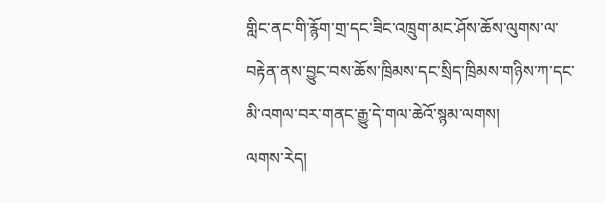གླིང་ནང་གི་རྙོག་གྲ་དང་ཟིང་འཁྲུག་མང་ཤོས་ཆོས་ལུགས་ལ་བརྟེན་ནས་བྱུང་བས་ཆོས་ཁྲིམས་དང་སྲིད་ཁྲིམས་གཉིས་ཀ་དང་མི་འགལ་བར་གནང་རྒྱུ་དེ་གལ་ཆེའོ་སྙམ་ལགས།
ལགས་རེད།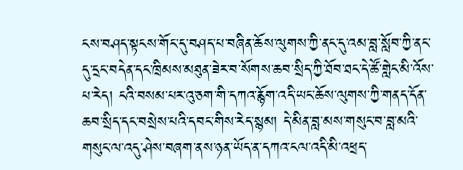ངས་བཤད་སྟངས་གོང་དུ་བཤད་པ་བཞིན་ཆོས་ལུགས་ཀྱི་ནང་དུ་འམ་བླ་སློབ་ཀྱི་ནང་དུ་དྲང་བདེན་དང་ཁྲིམས་མཐུན་ཟེར་བ་སོགས་ཆབ་སྲིད་ཀྱི་ཐོབ་ཐང་དེ་ཚོ་གླེང་མི་འོས་པ་རེད། ངའི་བསམ་པར་འུ་ཅག་གི་དཀའ་རྙོག་འདི་ཡང་ཆོས་ལུགས་ཀྱི་གནད་དོན་ཆབ་སྲིད་དང་བསྲེས་པའི་དབང་གིས་རེད་སྙམ། དེ་མིན་བླ་མས་གསུང་བ་བླ་མའི་གསུང་ལ་འདུ་ཤེས་བཞག་ནས་ཉན་ཡོད་ན་དཀའ་ངལ་འདི་མི་འཕྲད་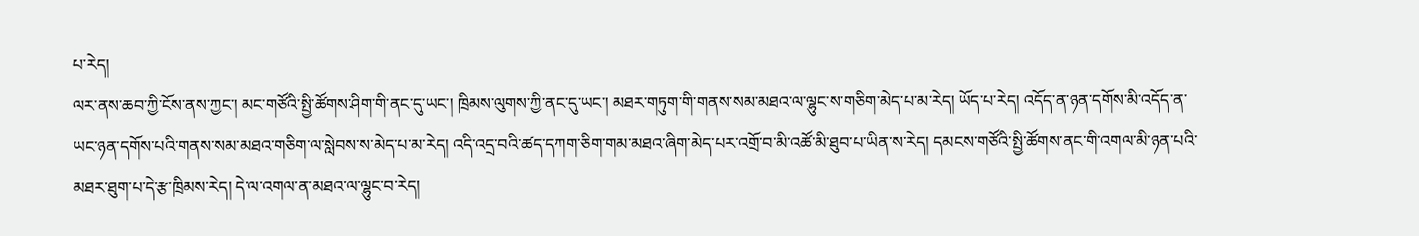པ་རེད།
ལར་ནས་ཆབ་ཀྱི་ངོས་ནས་ཀྱང་། མང་གཙོའི་སྤྱི་ཚོགས་ཤིག་གི་ནང་དུ་ཡང་། ཁྲིམས་ལུགས་ཀྱི་ནང་དུ་ཡང་། མཐར་གཏུག་གི་གནས་སམ་མཐའ་ལ་ལྷུང་ས་གཅིག་མེད་པ་མ་རེད། ཡོད་པ་རེད། འདོད་ན་ཉན་དགོས་མི་འདོད་ན་ཡང་ཉན་དགོས་པའི་གནས་སམ་མཐའ་གཅིག་ལ་སླེབས་ས་མེད་པ་མ་རེད། འདི་འདྲ་བའི་ཚད་དཀག་ཅིག་གམ་མཐའ་ཞིག་མེད་པར་འགྲོ་བ་མི་འཚོ་མི་ཐུབ་པ་ཡིན་ས་རེད། དམངས་གཙོའི་སྤྱི་ཚོགས་ནང་གི་འགལ་མི་ཉན་པའི་མཐར་ཐུག་པ་དེ་རྩ་ཁྲིམས་རེད། དེ་ལ་འགལ་ན་མཐའ་ལ་ལྷུང་བ་རེད།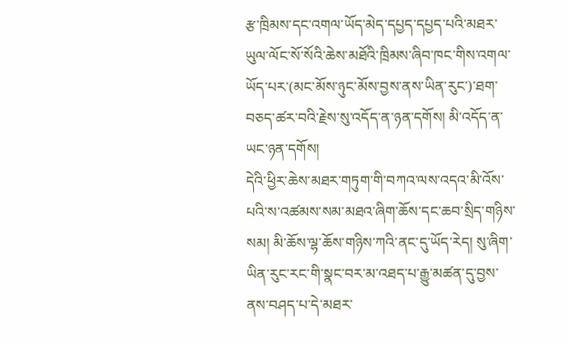རྩ་ཁྲིམས་དང་འགལ་ཡོད་མེད་དཔྱད་དཔྱད་པའི་མཐར་ཡུལ་ལོང་སོ་སོའི་ཆེས་མཐོའི་ཁྲིམས་ཞིབ་ཁང་གིས་འགལ་ཡོད་པར་(མང་མོས་ཉུང་མོས་བྱས་ནས་ཡིན་རུང་)་ཐག་བཅད་ཚར་བའི་རྗེས་སུ་འདོད་ན་ཉན་དགོས། མི་འདོད་ན་ཡང་ཉན་དགོས།
དེའི་ཕྱིར་ཆེས་མཐར་གཏུག་གི་བཀའ་ལས་འདའ་མི་འོས་པའི་ས་འཚམས་སམ་མཐའ་ཞིག་ཆོས་དང་ཆབ་སྲིད་གཉིས་སམ། མི་ཆོས་ལྷ་ཆོས་གཉིས་ཀའི་ནང་དུ་ཡོད་རེད། སུ་ཞིག་ཡིན་རུང་རང་གི་སྣང་བར་མ་འཐད་པ་རྒྱུ་མཚན་དུ་བྱས་ནས་བཤད་པ་དེ་མཐར་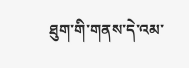ཐུག་གི་གནས་དེ་འམ་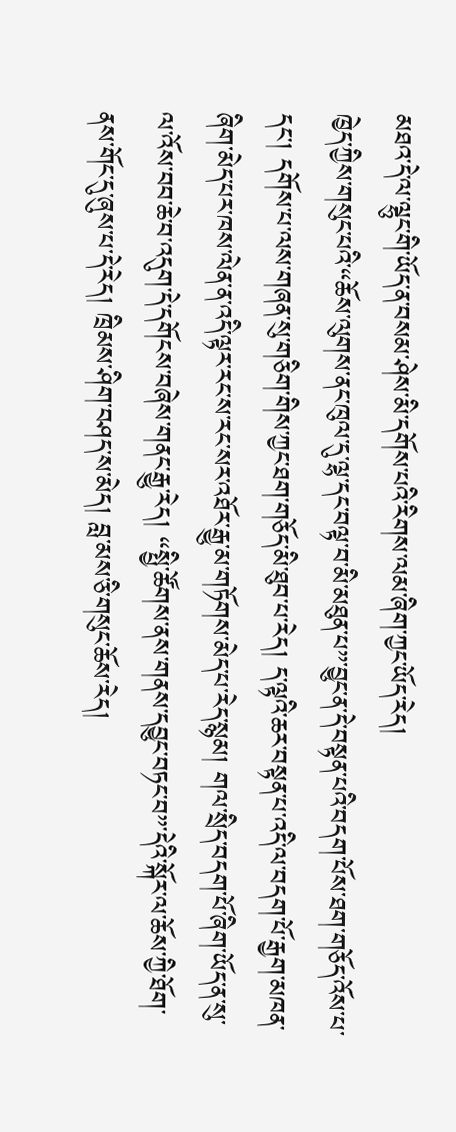མཐའ་དེ་ལ་ལྷུང་གི་ཡོད་ན་བསམ་ཤེས་མི་དགོས་པའི་རིགས་ལམ་ཞིག་ཀྱང་ཡོད་རེད།
ཁྱེད་ཀྱིས་གསུང་པའི་“ཆོས་ལུགས་ནང་ཁུལ་དུ་ལྷ་དང་བལྟ་བ་མི་མཐུན་པ”་བྱུང་ན་དེ་བསྟན་པའི་བདག་པོས་ཐག་གཅོད་འོས་པ་དང་། དགོས་པ་ལས་གཞན་སུ་གཅིག་གིས་ཀྱང་ཐག་གཅོད་མི་ཐུབ་པ་རེད། ད་ལྟའི་ཆར་བསྟན་པ་འདི་ལ་བདག་པོ་རྒྱག་མཁན་ཞིག་མེད་པར་ཁས་ལེན་ན་འདི་ལྟར་རང་ས་རང་སར་འཐོར་རྒྱུ་མ་གཏོགས་མེད་པ་རེད་སྙམ། གལ་སྲིད་བདག་པོ་ཞིག་ཡོད་ན་སུ་ལ་འོས་བབ་ཆེ་བ་འདུག་དེ་དགོངས་བཞེས་གནང་རྒྱུ་རེད། “སྤྱི་ཚོགས་ནས་གནས་དབྱུང་བཏང་བ”་དེའི་སྐོར་ལ་ཆོས་ཀྱི་ཐོག་ནས་གོང་དུ་ཞུས་པ་དེ་རེད། ཁྲིམས་ཤིག་བཤད་ས་མེད། བླ་མས་ཅི་གསུང་ཆོས་རེད།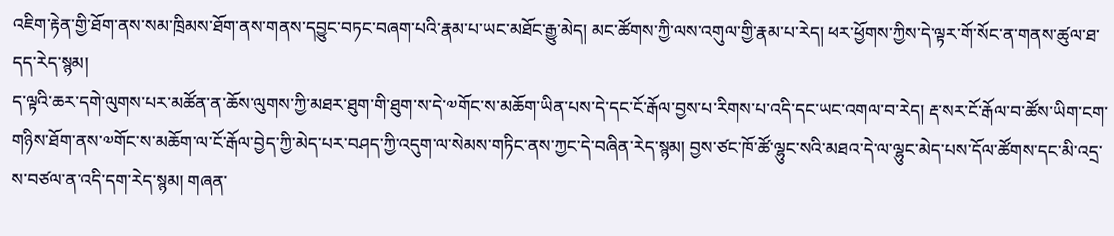འཇིག་རྟེན་གྱི་ཐོག་ནས་སམ་ཁྲིམས་ཐོག་ནས་གནས་དབྱུང་བཏང་བཞག་པའི་རྣམ་པ་ཡང་མཐོང་རྒྱུ་མེད། མང་ཚོགས་ཀྱི་ལས་འགུལ་གྱི་རྣམ་པ་རེད། ཕར་ཕྱོགས་ཀྱིས་དེ་ལྟར་གོ་སོང་ན་གནས་ཚུལ་ཐ་དད་རེད་སྙམ།
ད་ལྟའི་ཆར་དགེ་ལུགས་པར་མཚོན་ན་ཆོས་ལུགས་ཀྱི་མཐར་ཐུག་གི་ཐུག་ས་དེ་༧གོང་ས་མཆོག་ཡིན་པས་དེ་དང་ངོ་རྒོལ་བྱས་པ་རིགས་པ་འདི་དང་ཡང་འགལ་བ་རེད། རྡ་སར་ངོ་རྒོལ་བ་ཚོས་ཡིག་ངག་གཉིས་ཐོག་ནས་༧གོང་ས་མཆོག་ལ་ངོ་རྒོལ་བྱེད་ཀྱི་མེད་པར་བཤད་ཀྱི་འདུག་ལ་སེམས་གཏིང་ནས་ཀྱང་དེ་བཞིན་རེད་སྙམ། བྱས་ཙང་ཁོ་ཚོ་ལྷུང་སའི་མཐའ་དེ་ལ་ལྷུང་མེད་པས་དོལ་ཚོགས་དང་མི་འདྲ་ས་བཙལ་ན་འདི་དག་རེད་སྙམ། གཞན་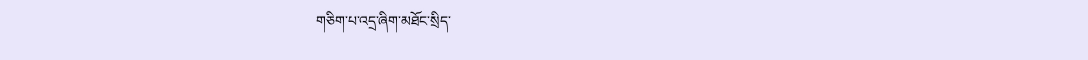གཅིག་པ་འདྲ་ཞིག་མཐོང་སྲིད་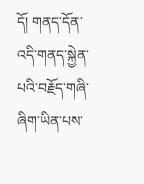དོ། གནད་དོན་འདི་གནད་སྐྱེན་པའི་བརྗོད་གཞི་ཞིག་ཡིན་པས་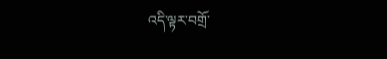འདི་ལྟར་བགྲོ་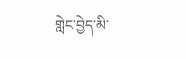གླེང་བྱེད་མི་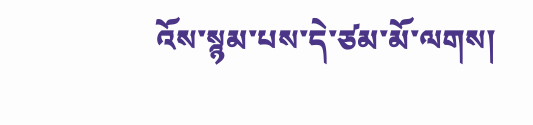འོས་སྙམ་པས་དེ་ཙམ་མོ་ལགས།